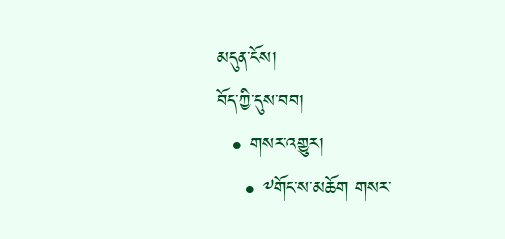མདུན་ངོས།
བོད་ཀྱི་དུས་བབ།
  • གསར་འགྱུར།
    • ༸གོང་ས་མཆོག གསར་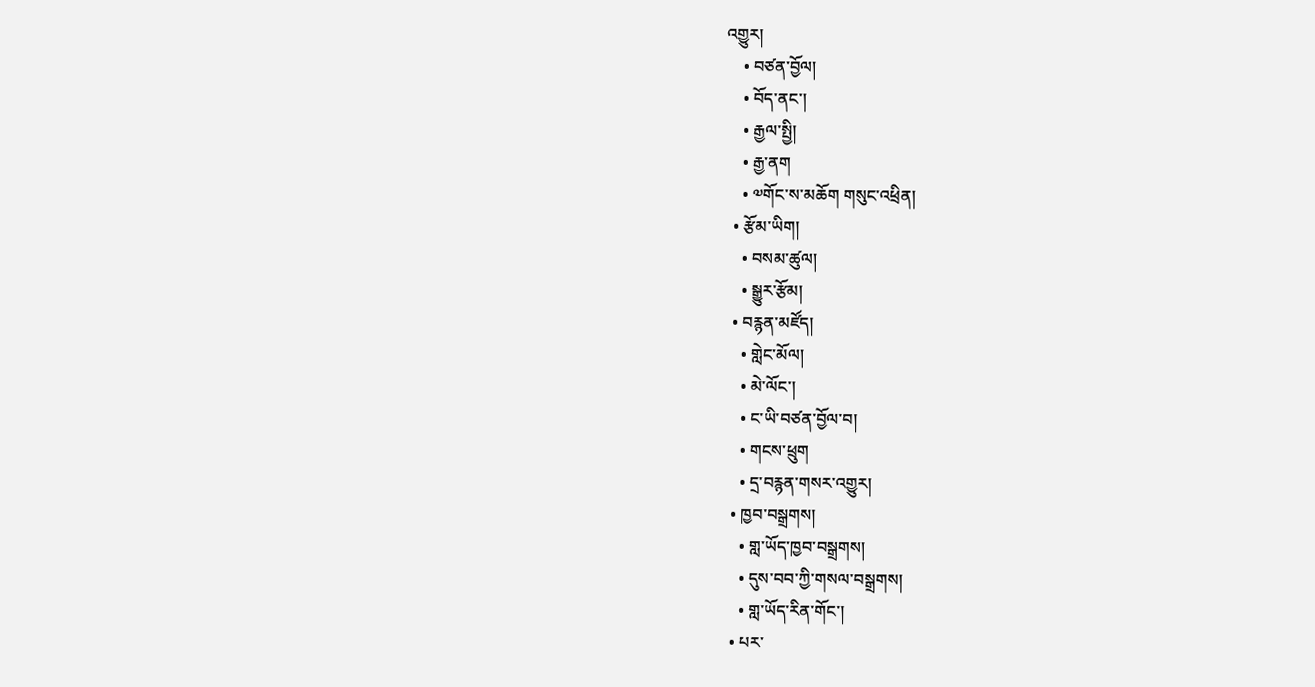འགྱུར།
    • བཙན་བྱོལ།
    • བོད་ནང་།
    • རྒྱལ་སྤྱི།
    • རྒྱ་ནག
    • ༧གོང་ས་མཆོག གསུང་འཕྲིན།
  • རྩོམ་ཡིག།
    • བསམ་ཚུལ།
    • སྒྱུར་རྩོམ།
  • བརྙན་མཛོད།
    • གླེང་མོལ།
    • མེ་ལོང་།
    • ང་ཡི་བཙན་བྱོལ་བ།
    • གངས་ཕྲུག
    • དྲ་བརྙན་གསར་འགྱུར།
  • ཁྱབ་བསྒྲགས།
    • གླ་ཡོད་ཁྱབ་བསྒྲགས།
    • དུས་བབ་ཀྱི་གསལ་བསྒྲགས།
    • གླ་ཡོད་རིན་གོང་།
  • པར་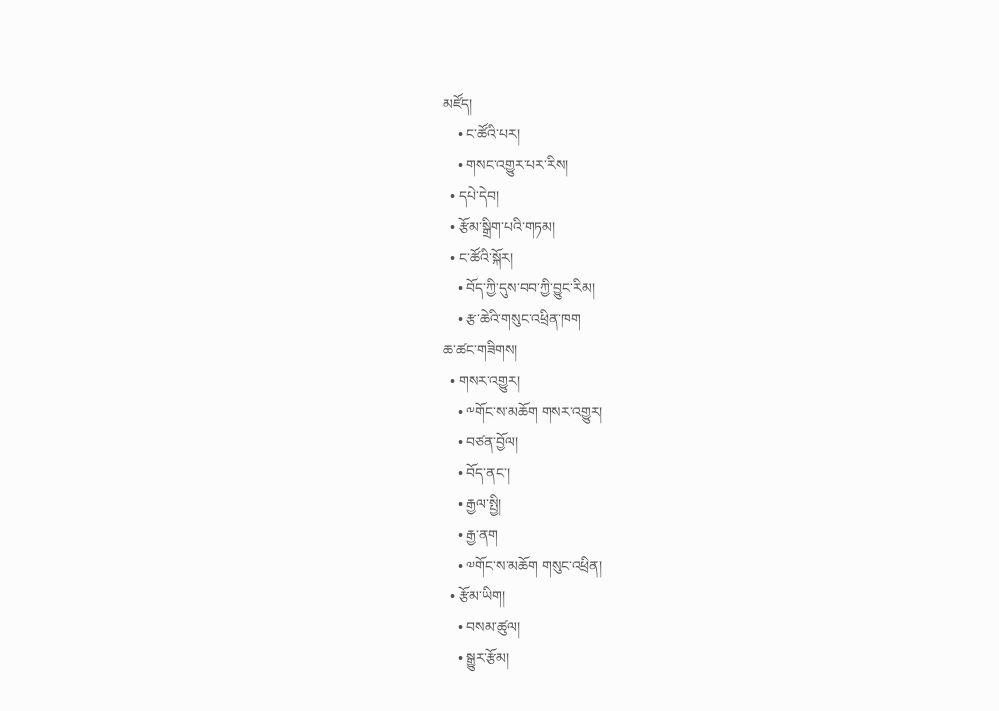མཛོད།
    • ང་ཚོའི་པར།
    • གསང་འགྱུར་པར་རིས།
  • དཔེ་དེབ།
  • རྩོམ་སྒྲིག་པའི་གཏམ།
  • ང་ཚོའི་སྐོར།
    • བོད་ཀྱི་དུས་བབ་ཀྱི་བྱུང་རིམ།
    • རྩ་ཆེའི་གསུང་འཕྲིན་ཁག
ཆ་ཚང་གཟིགས།
  • གསར་འགྱུར།
    • ༸གོང་ས་མཆོག གསར་འགྱུར།
    • བཙན་བྱོལ།
    • བོད་ནང་།
    • རྒྱལ་སྤྱི།
    • རྒྱ་ནག
    • ༧གོང་ས་མཆོག གསུང་འཕྲིན།
  • རྩོམ་ཡིག།
    • བསམ་ཚུལ།
    • སྒྱུར་རྩོམ།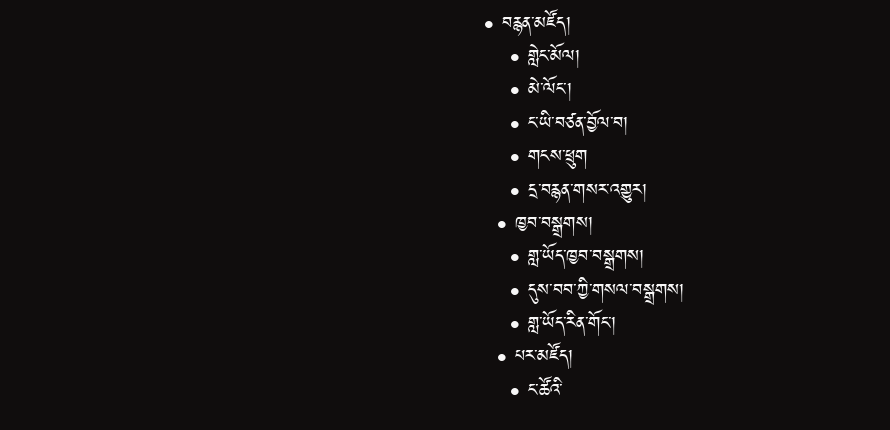• བརྙན་མཛོད།
    • གླེང་མོལ།
    • མེ་ལོང་།
    • ང་ཡི་བཙན་བྱོལ་བ།
    • གངས་ཕྲུག
    • དྲ་བརྙན་གསར་འགྱུར།
  • ཁྱབ་བསྒྲགས།
    • གླ་ཡོད་ཁྱབ་བསྒྲགས།
    • དུས་བབ་ཀྱི་གསལ་བསྒྲགས།
    • གླ་ཡོད་རིན་གོང་།
  • པར་མཛོད།
    • ང་ཚོའི་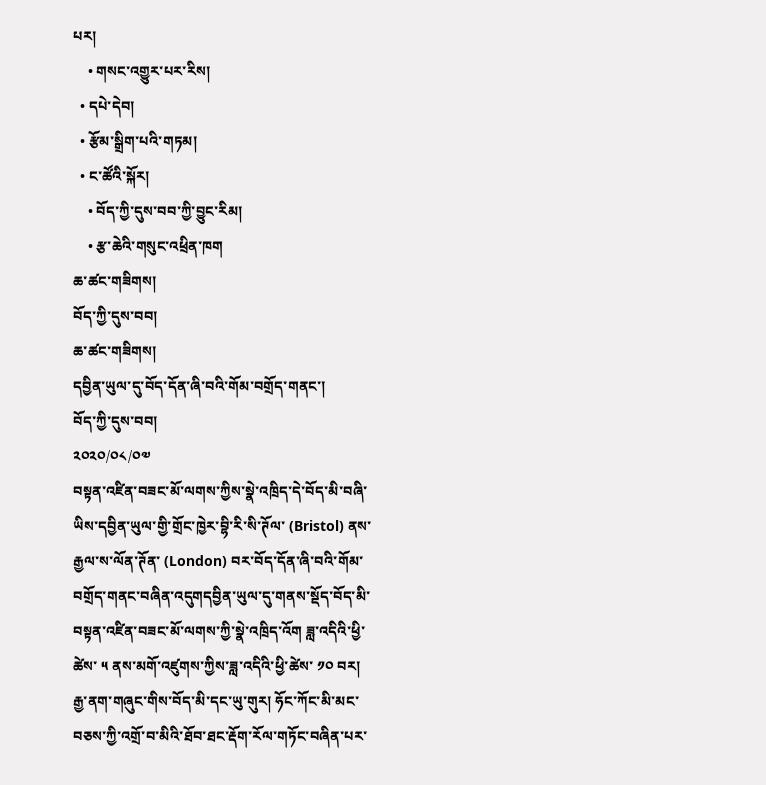པར།
    • གསང་འགྱུར་པར་རིས།
  • དཔེ་དེབ།
  • རྩོམ་སྒྲིག་པའི་གཏམ།
  • ང་ཚོའི་སྐོར།
    • བོད་ཀྱི་དུས་བབ་ཀྱི་བྱུང་རིམ།
    • རྩ་ཆེའི་གསུང་འཕྲིན་ཁག
ཆ་ཚང་གཟིགས།
བོད་ཀྱི་དུས་བབ།
ཆ་ཚང་གཟིགས།
དབྱིན་ཡུལ་དུ་བོད་དོན་ཞི་བའི་གོམ་བགྲོད་གནང་།
བོད་ཀྱི་དུས་བབ།
༢༠༢༠/༠༨/༠༧
བསྟན་འཛིན་བཟང་མོ་ལགས་ཀྱིས་སྣེ་འཁྲིད་དེ་བོད་མི་བཞི་ཡིས་དབྱིན་ཡུལ་གྱི་གྲོང་ཁྱེར་བྷི་རི་སི་ཊོལ་ (Bristol) ནས་རྒྱལ་ས་ལོན་ཊོན་ (London) བར་བོད་དོན་ཞི་བའི་གོམ་བགྲོད་གནང་བཞིན་འདུགདབྱིན་ཡུལ་དུ་གནས་སྡོད་བོད་མི་བསྟན་འཛིན་བཟང་མོ་ལགས་ཀྱི་སྣེ་འཁྲིད་འོག ཟླ་འདིའི་ཕྱི་ཚེས་ ༥ ནས་མགོ་འཛུགས་ཀྱིས་ཟླ་འདིའི་ཕྱི་ཚེས་ ༡༠ བར། རྒྱ་ནག་གཞུང་གིས་བོད་མི་དང་ཡུ་གུར། ཧོང་ཀོང་མི་མང་བཅས་ཀྱི་འགྲོ་བ་མིའི་ཐོབ་ཐང་རྡོག་རོལ་གཏོང་བཞིན་པར་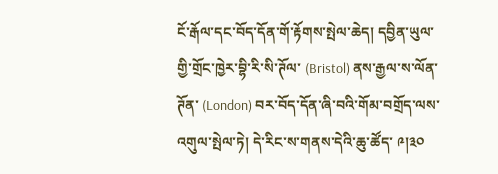ངོ་རྒོལ་དང་བོད་དོན་གོ་རྟོགས་སྤེལ་ཆེད། དབྱིན་ཡུལ་གྱི་གྲོང་ཁྱེར་བྷི་རི་སི་ཊོལ་ (Bristol) ནས་རྒྱལ་ས་ལོན་ཊོན་ (London) བར་བོད་དོན་ཞི་བའི་གོམ་བགྲོད་ལས་འགུལ་སྤེལ་ཏེ། དེ་རིང་ས་གནས་དེའི་ཆུ་ཚོད་ ༩།༣༠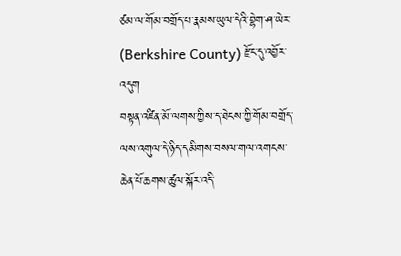ཙམ་ལ་གོམ་བགྲོད་པ་རྣམས་ཡུལ་དེའི་བྷེག་ཤ་ཡེར་ (Berkshire County) རྫོང་དུ་འབྱོར་འདུག
བསྟན་འཛིན་མོ་ལགས་ཀྱིས་ད་ཐེངས་ཀྱི་གོམ་བགྲོད་ལས་འགུལ་དེ་ཉིད་དམིགས་བསལ་གལ་འགངས་ཆེན་པོ་ཆགས་ཚུལ་སྐོར་འདི་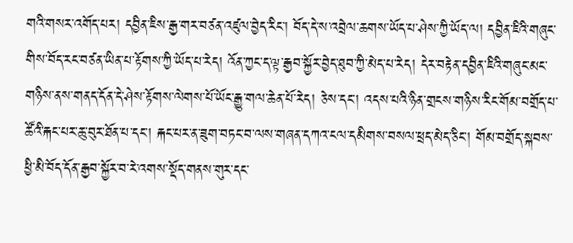གའི་གསར་འགོད་པར། དབྱིན་ཇིས་རྒྱ་གར་བཙན་འཛུལ་བྱེད་རིང་། བོད་དེ་ས་འབྲེལ་ཆགས་ཡོད་པ་ཤེས་ཀྱི་ཡོད་ལ། དབྱིན་ཇིའི་གཞུང་གིས་བོད་རང་བཙན་ཡིན་པ་རྟོགས་ཀྱི་ཡོད་པ་རེད། འོན་ཀྱང་ད་ལྟ་རྒྱབ་སྐྱོར་བྱེད་ཐུབ་ཀྱི་མེད་པ་རེད། དེར་བརྟེན་དབྱིན་ཇིའི་གཞུང་མང་གཉིས་ནས་གནད་དོན་དེ་ཤེས་རྟོགས་ལེགས་པོ་ཡོང་རྒྱུ་གལ་ཆེན་པོ་རེད། ཅེས་དང་། འདས་པའི་ཉིན་གྲངས་གཉིས་རིང་གོམ་བགྲོད་པ་ཚོའི་རྐང་པར་ཆུ་བུར་ཐོན་པ་དང་། རྐང་པར་ན་ཟུག་བཏང་བ་ལས་གཞན་དཀའ་ངལ་དམིགས་བསལ་ཕྲད་མེད་ཅིང་། གོམ་བགྲོད་སྐབས་ཕྱི་མི་བོད་དོན་རྒྱབ་སྐྱོར་བ་རེ་འགས་སྡོད་གནས་གུར་དང་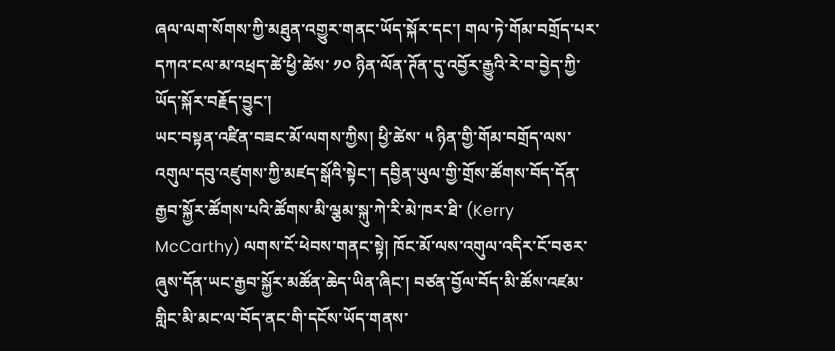ཞལ་ལག་སོགས་ཀྱི་མཐུན་འགྱུར་གནང་ཡོད་སྐོར་དང་། གལ་ཏེ་གོམ་བགྲོད་པར་དཀའ་ངལ་མ་འཕྲད་ཚེ་ཕྱི་ཚེས་ ༡༠ ཉིན་ལོན་ཊོན་དུ་འབྱོར་རྒྱུའི་རེ་བ་བྱེད་ཀྱི་ཡོད་སྐོར་བརྗོད་བྱུང་།
ཡང་བསྟན་འཛིན་བཟང་མོ་ལགས་ཀྱིས། ཕྱི་ཚེས་ ༥ ཉིན་གྱི་གོམ་བགྲོད་ལས་འགུལ་དབུ་འཛུགས་ཀྱི་མཛད་སྒོའི་སྟེང་། དབྱིན་ཡུལ་གྱི་གྲོས་ཚོགས་བོད་དོན་རྒྱབ་སྐྱོར་ཚོགས་པའི་ཚོགས་མི་ལྕམ་སྐུ་ཀེ་རི་མེ་ཁར་ཐི་ (Kerry McCarthy) ལགས་ངོ་ཕེབས་གནང་སྟེ། ཁོང་མོ་ལས་འགུལ་འདིར་ངོ་བཅར་ཞུས་དོན་ཡང་རྒྱབ་སྐྱོར་མཚོན་ཆེད་ཡིན་ཞིང་། བཙན་བྱོལ་བོད་མི་ཚོས་འཛམ་གླིང་མི་མང་ལ་བོད་ནང་གི་དངོས་ཡོད་གནས་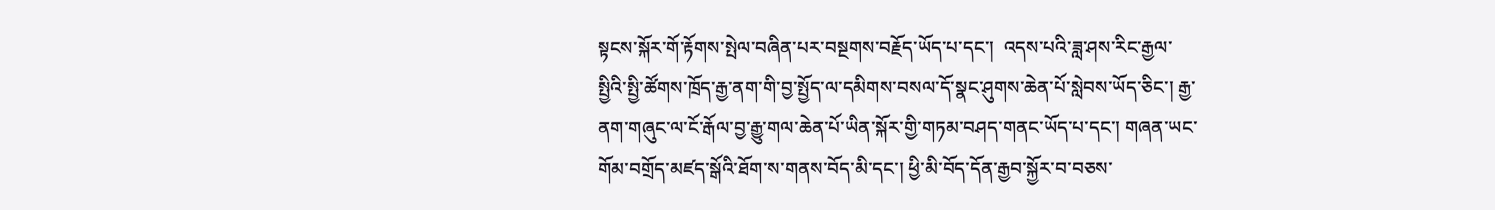སྟངས་སྐོར་གོ་རྟོགས་སྤེལ་བཞིན་པར་བསྔགས་བརྗོད་ཡོད་པ་དང་།  འདས་པའི་ཟླ་ཤས་རིང་རྒྱལ་སྤྱིའི་སྤྱི་ཚོགས་ཁྲོད་རྒྱ་ནག་གི་བྱ་སྤྱོད་ལ་དམིགས་བསལ་དོ་སྣང་ཤུགས་ཆེན་པོ་སླེབས་ཡོད་ཅིང་། རྒྱ་ནག་གཞུང་ལ་ངོ་རྒོལ་བྱ་རྒྱུ་གལ་ཆེན་པོ་ཡིན་སྐོར་གྱི་གཏམ་བཤད་གནང་ཡོད་པ་དང་། གཞན་ཡང་གོམ་བགྲོད་མཛད་སྒོའི་ཐོག་ས་གནས་བོད་མི་དང་། ཕྱི་མི་བོད་དོན་རྒྱབ་སྐྱོར་བ་བཅས་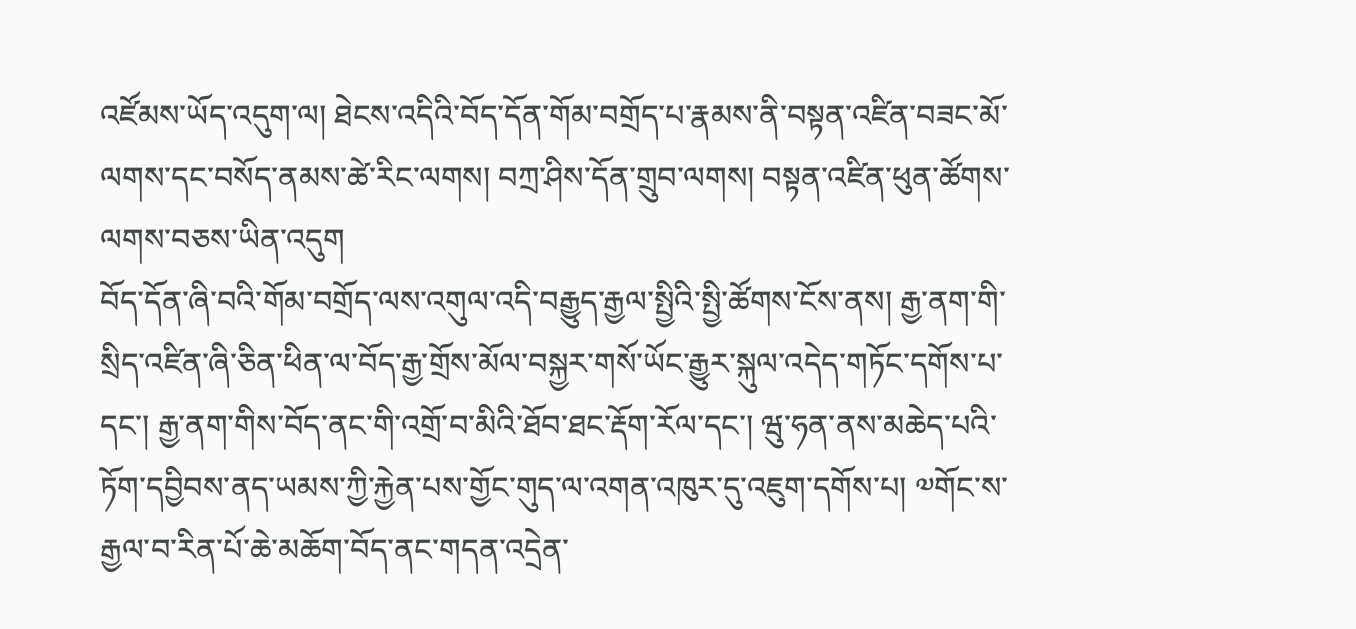འཛོམས་ཡོད་འདུག་ལ། ཐེངས་འདིའི་བོད་དོན་གོམ་བགྲོད་པ་རྣམས་ནི་བསྟན་འཛིན་བཟང་མོ་ལགས་དང་བསོད་ནམས་ཚེ་རིང་ལགས། བཀྲ་ཤིས་དོན་གྲུབ་ལགས། བསྟན་འཛིན་ཕུན་ཚོགས་ལགས་བཅས་ཡིན་འདུག
བོད་དོན་ཞི་བའི་གོམ་བགྲོད་ལས་འགུལ་འདི་བརྒྱུད་རྒྱལ་སྤྱིའི་སྤྱི་ཚོགས་ངོས་ནས། རྒྱ་ནག་གི་སྲིད་འཛིན་ཞི་ཅིན་ཕིན་ལ་བོད་རྒྱ་གྲོས་མོལ་བསྐྱར་གསོ་ཡོང་རྒྱུར་སྐུལ་འདེད་གཏོང་དགོས་པ་དང་། རྒྱ་ནག་གིས་བོད་ནང་གི་འགྲོ་བ་མིའི་ཐོབ་ཐང་རྡོག་རོལ་དང་། ཝུ་ཧན་ནས་མཆེད་པའི་ཏོག་དབྱིབས་ནད་ཡམས་ཀྱི་རྐྱེན་པས་གྱོང་གུད་ལ་འགན་འཁུར་དུ་འཇུག་དགོས་པ། ༧གོང་ས་རྒྱལ་བ་རིན་པོ་ཆེ་མཆོག་བོད་ནང་གདན་འདྲེན་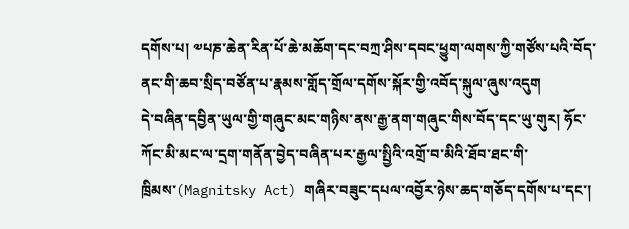དགོས་པ། ༧པཎ་ཆེན་རིན་པོ་ཆེ་མཆོག་དང་བཀྲ་ཤིས་དབང་ཕྱུག་ལགས་ཀྱི་གཙོས་པའི་བོད་ནང་གི་ཆབ་སྲིད་བཙོན་པ་རྣམས་གློད་གྲོལ་དགོས་སྐོར་གྱི་འབོད་སྐུལ་ཞུས་འདུག
དེ་བཞིན་དབྱིན་ཡུལ་གྱི་གཞུང་མང་གཉིས་ནས་རྒྱ་ནག་གཞུང་གིས་བོད་དང་ཡུ་གུར། ཧོང་ཀོང་མི་མང་ལ་དྲག་གནོན་བྱེད་བཞིན་པར་རྒྱལ་སྤྱིའི་འགྲོ་བ་མིའི་ཐོབ་ཐང་གི་ཁྲིམས་(Magnitsky Act) གཞིར་བཟུང་དཔལ་འབྱོར་ཉེས་ཆད་གཅོད་དགོས་པ་དང་།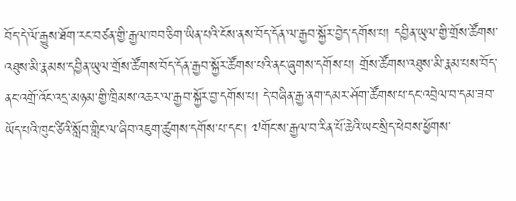བོད་དེ་ལོ་རྒྱུས་ཐོག་རང་བཙན་གྱི་རྒྱལ་ཁབ་ཅིག་ཡིན་པའི་ངོས་ནས་བོད་དོན་ལ་རྒྱབ་སྐྱོར་བྱེད་དགོས་པ། དབྱིན་ཡུལ་གྱི་གྲོས་ཚོགས་འཐུས་མི་རྣམས་དབྱིན་ཡུལ་གྲོས་ཚོགས་བོད་དོན་རྒྱབ་སྐྱོར་ཚོགས་པའི་ནང་ཞུགས་དགོས་པ། གྲོས་ཚོགས་འཐུས་མི་རྣམ་པས་བོད་ནང་འགྲོ་འོང་འདྲ་མཉམ་གྱི་ཁྲིམས་འཆར་ལ་རྒྱབ་སྐྱོར་བྱ་དགོས་པ། དེ་བཞིན་རྒྱ་ནག་དམར་ཤོག་ཚོགས་པ་དང་འབྲེལ་བ་དམ་ཟབ་ཡོད་པའི་ཁུང་ཙིའི་སློབ་གླིང་ལ་ཞིབ་འཇུག་ཚུགས་དགོས་པ་དང་། ༧གོང་ས་རྒྱལ་བ་རིན་པོ་ཆེའི་ཡང་སྲིད་ཕེབས་ཕྱོགས་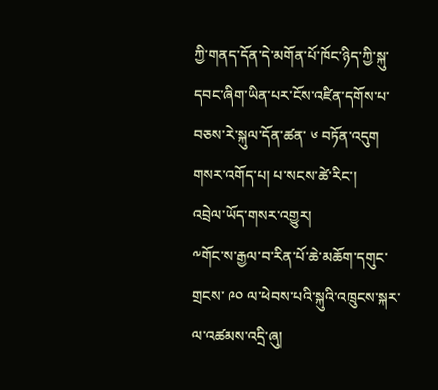ཀྱི་གནད་དོན་དེ་མགོན་པོ་ཁོང་ཉིད་ཀྱི་སྐུ་དབང་ཞིག་ཡིན་པར་ངོས་འཛིན་དགོས་པ་བཅས་རེ་སྐུལ་དོན་ཚན་ ༦ བཏོན་འདུག
གསར་འགོད་པ། པ་སངས་ཚེ་རིང་།
འབྲེལ་ཡོད་གསར་འགྱུར།
༸གོང་ས་རྒྱལ་བ་རིན་པོ་ཆེ་མཆོག་དགུང་གྲངས་ ༩༠ ལ་ཕེབས་པའི་སྐུའི་འཁྲུངས་སྐར་ལ་འཚམས་འདྲི་ཞུ།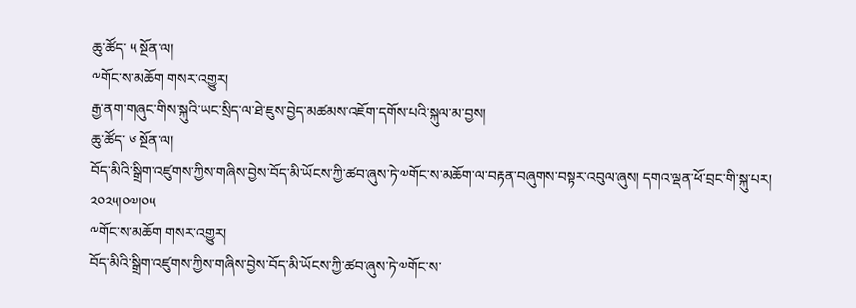ཆུ་ཚོད་ ༥ སྔོན་ལ།
༸གོང་ས་མཆོག གསར་འགྱུར།
རྒྱ་ནག་གཞུང་གིས་སྐུའི་ཡང་སྲིད་ལ་ཐེ་ཇུས་བྱེད་མཚམས་འཇོག་དགོས་པའི་སྐུལ་མ་བྱས།
ཆུ་ཚོད་ ༦ སྔོན་ལ།
བོད་མིའི་སྒྲིག་འཛུགས་ཀྱིས་གཞིས་བྱེས་བོད་མི་ཡོངས་ཀྱི་ཚབ་ཞུས་ཏེ་༧གོང་ས་མཆོག་ལ་བརྟན་བཞུགས་བསྟར་འབུལ་ཞུས། དགའ་ལྡན་ཕོ་བྲང་གི་སྐུ་པར། ༢༠༢༥།༠༧།༠༥
༸གོང་ས་མཆོག གསར་འགྱུར།
བོད་མིའི་སྒྲིག་འཛུགས་ཀྱིས་གཞིས་བྱེས་བོད་མི་ཡོངས་ཀྱི་ཚབ་ཞུས་ཏེ་༧གོང་ས་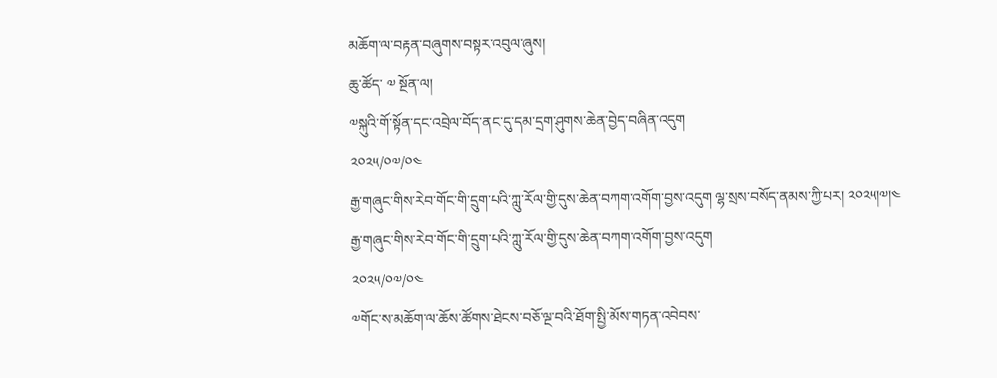མཆོག་ལ་བརྟན་བཞུགས་བསྟར་འབུལ་ཞུས།
ཆུ་ཚོད་ ༧ སྔོན་ལ།
༧སྐུའི་གོ་སྟོན་དང་འབྲེལ་བོད་ནང་དུ་དམ་དྲག་ཤུགས་ཆེན་བྱེད་བཞིན་འདུག
༢༠༢༥/༠༧/༠༤
རྒྱ་གཞུང་གིས་རེབ་གོང་གི་དྲུག་པའི་ཀླུ་རོལ་གྱི་དུས་ཆེན་བཀག་འགོག་བྱས་འདུག ལྷ་སྲས་བསོད་ནམས་ཀྱི་པར། ༢༠༢༥།༧།༤
རྒྱ་གཞུང་གིས་རེབ་གོང་གི་དྲུག་པའི་ཀླུ་རོལ་གྱི་དུས་ཆེན་བཀག་འགོག་བྱས་འདུག
༢༠༢༥/༠༧/༠༤
༧གོང་ས་མཆོག་ལ་ཆོས་ཚོགས་ཐེངས་བཅོ་ལྔ་བའི་ཐོག་སྤྱི་མོས་གཏན་འབེབས་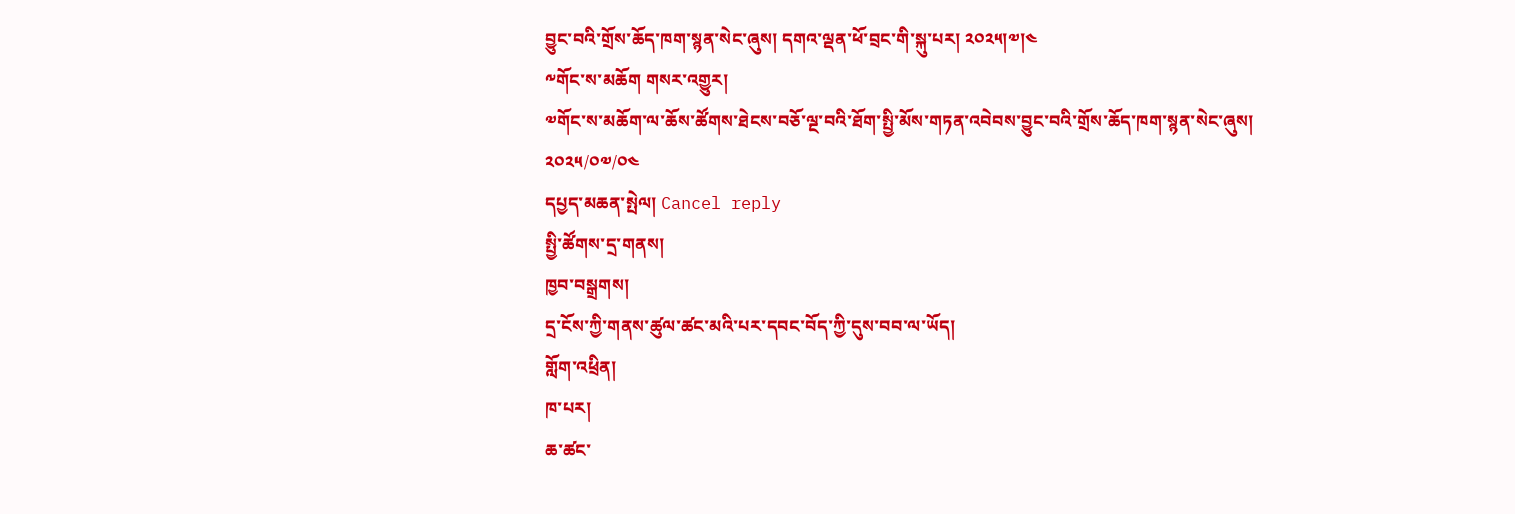བྱུང་བའི་གྲོས་ཆོད་ཁག་སྙན་སེང་ཞུས། དགའ་ལྡན་ཕོ་བྲང་གི་སྐུ་པར། ༢༠༢༥།༧།༤
༸གོང་ས་མཆོག གསར་འགྱུར།
༧གོང་ས་མཆོག་ལ་ཆོས་ཚོགས་ཐེངས་བཅོ་ལྔ་བའི་ཐོག་སྤྱི་མོས་གཏན་འབེབས་བྱུང་བའི་གྲོས་ཆོད་ཁག་སྙན་སེང་ཞུས།
༢༠༢༥/༠༧/༠༤
དཔྱད་མཆན་སྤེལ། Cancel reply
སྤྱི་ཚོགས་དྲ་གནས།
ཁྱབ་བསྒྲགས།
དྲ་ངོས་ཀྱི་གནས་ཚུལ་ཚང་མའི་པར་དབང་བོད་ཀྱི་དུས་བབ་ལ་ཡོད།
གློག་འཕྲིན།
ཁ་པར།
ཆ་ཚང་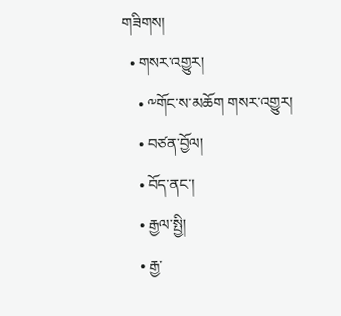གཟིགས།
  • གསར་འགྱུར།
    • ༸གོང་ས་མཆོག གསར་འགྱུར།
    • བཙན་བྱོལ།
    • བོད་ནང་།
    • རྒྱལ་སྤྱི།
    • རྒྱ་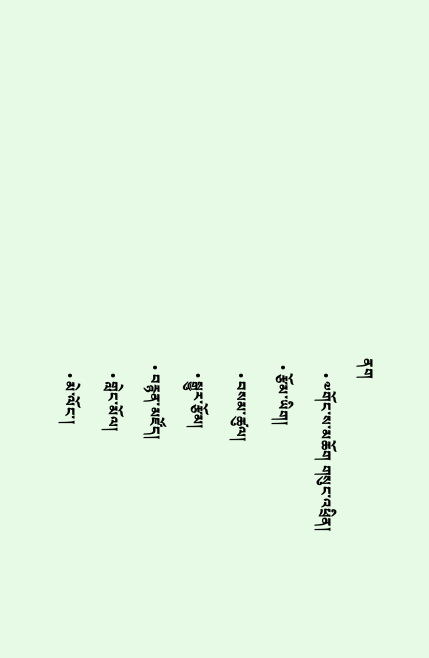ནག
    • ༧གོང་ས་མཆོག གསུང་འཕྲིན།
  • རྩོམ་ཡིག།
    • བསམ་ཚུལ།
    • སྒྱུར་རྩོམ།
  • བརྙན་མཛོད།
    • གླེང་མོལ།
    • མེ་ལོང་།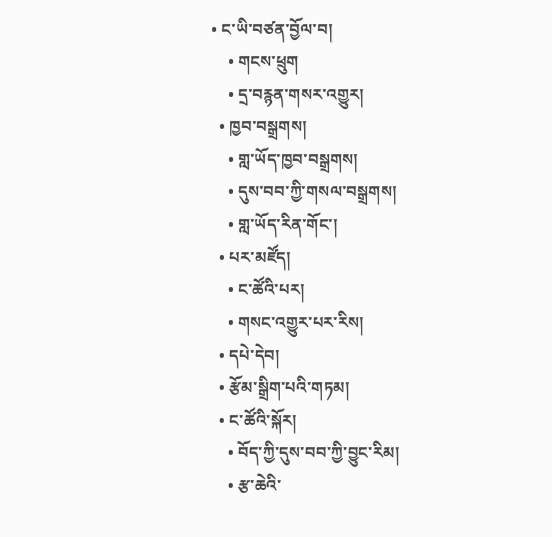• ང་ཡི་བཙན་བྱོལ་བ།
    • གངས་ཕྲུག
    • དྲ་བརྙན་གསར་འགྱུར།
  • ཁྱབ་བསྒྲགས།
    • གླ་ཡོད་ཁྱབ་བསྒྲགས།
    • དུས་བབ་ཀྱི་གསལ་བསྒྲགས།
    • གླ་ཡོད་རིན་གོང་།
  • པར་མཛོད།
    • ང་ཚོའི་པར།
    • གསང་འགྱུར་པར་རིས།
  • དཔེ་དེབ།
  • རྩོམ་སྒྲིག་པའི་གཏམ།
  • ང་ཚོའི་སྐོར།
    • བོད་ཀྱི་དུས་བབ་ཀྱི་བྱུང་རིམ།
    • རྩ་ཆེའི་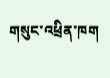གསུང་འཕྲིན་ཁག